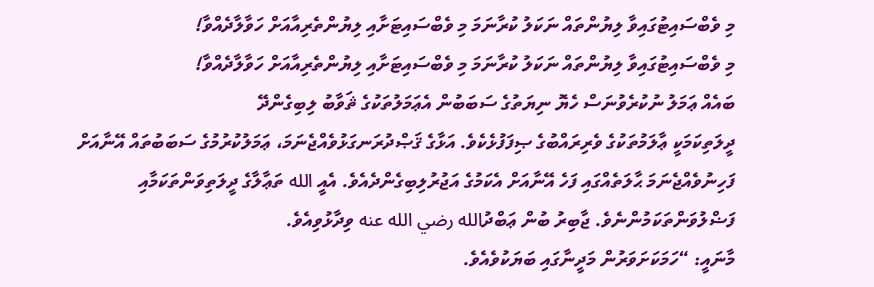މި ވެބްސައިޓުގައިވާ ލިޔުންތައް ނަކަލު ކުރާނަމަ މި ވެބްސައިޓަށާއި ލިޔުންތެރިއާއަށް ހަވާލާދެއްވާ!
މި ވެބްސައިޓުގައިވާ ލިޔުންތައް ނަކަލު ކުރާނަމަ މި ވެބްސައިޓަށާއި ލިޔުންތެރިއާއަށް ހަވާލާދެއްވާ!
ބައެއް ޢަމަލު ނުކުރެވުނަސް ހެޔޮ ނިޔަތުގެ ސަބަބުން އެޢަމަލުތަކުގެ ޘަވާބު ލިބިގެންދޭ
ދީލަތިކަމަކީ ޢާލަމުތަކުގެ ވެރިރައްބުގެ ޞިފަފުޅެކެވެ. އަޅާގެ ޤަޞްދުރަނގަޅުވެއްޖެނަމަ، ޢަމަލުކުރުމުގެ ސަބަބުތައް އޭނާއަށް ފަހިނުވެއްޖެނަމަ ޙާލަތެއްގައި ފަހެ އޭނާއަށް އެކަމުގެ އަޖުރުލިބިގެންދެއެވެ. އެއީ الله ތަޢާލާގެ ދީލަތިވަންތަކަމާއި ފަޟްލުވަންތަކަމުންނެވެ. ޖާބިރު ބުން ޢަބްދުالله رضي الله عنه ވިދާޅުވިއެވެ.
މާނައީ: “ހަމަކަށަވަރުން މަދީނާގައި ބަޔަކުވެއެވެ.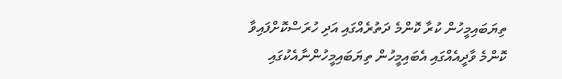ތިޔަބައިމީހުން ކުރާ ކޮންމެ ދަތުރެއްގައި އަދި ހުރަސްކޮށްފައިވާ ކޮންމެ ވާދީއެއްގައި އެބައިމީހުން ތިޔަބައިމީހުންނާއެކުގައި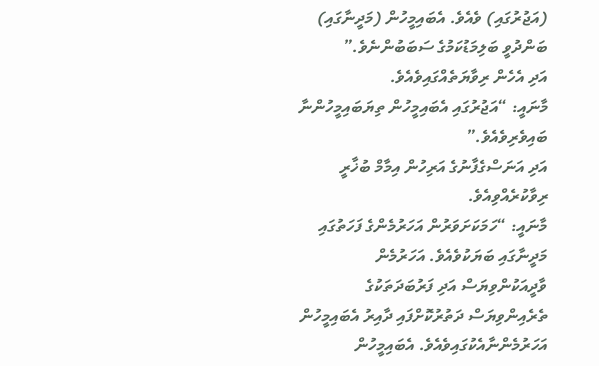(އަޖުރުގައި) ވެއެވެ. އެބައިމީހުން (މަދީނާގައި) ބަންދުވީ ބަލިމަޑުކަމުގެ ސަބަބުންނެވެ.”
އަދި އެހެން ރިވާޔަތެއްގައިވެއެވެ.
މާނައީ: “އަޖުރުގައި އެބައިމީހުން ތިޔަބައިމީހުންނާ ބައިވެރިވެއެވެ.”
އަދި އަނަސްގެފާނުގެ އަރިހުން އިމާމް ބުޚާރީ ރިވާކުރެއްވިއެވެ.
މާނައީ: “ހަމަކަށަވަރުން އަހަރުމެންގެ ފަހަތުގައި މަދީނާގައި ބަޔަކުވެއެވެ. އަހަރުމެން ވާދީއަކުންވިޔަސް އަދި ފަރުބަދަތަކުގެ ތެރެއިންވިޔަސް ދަތުރުކޮށްފައި ދާއިރު އެބައިމީހުން އަހަރުމެންނާއެކުގައިވެއެވެ. އެބައިމީހުން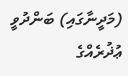(މަދީނާގައި) ބަންދުވީ ޢުޛުރެއްގެ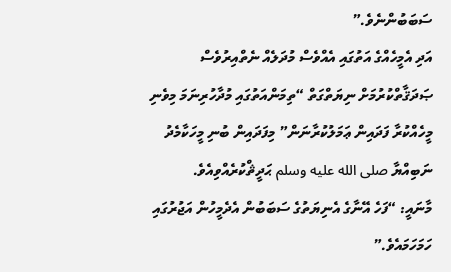ސަބަބުންނެވެ.”
އަދި އެމީހެއްގެ އަތުގައި އެއްވެސް މުދަލެއް ނެތްއިރުވެސް ޞަދަޤާތްކުރުމަށް ނިޔަތްގަތް “ތިމަންއަތުގައި މުދާހުރިނަމަ މިވެނި މީހެއްކުރާ ފަދައިން ޢަމަލުކުރާނަން” މިފަދައިން ބުނި މީހަކާމެދު ނަބިއްޔާ صلى الله عليه وسلم ޙަދީޘްކުރެއްވިއެވެ.
މާނައީ: “ފަހެ އޭނާގެ އެނިޔަތުގެ ސަބަބުން އެދެމީހުން އަޖުރުގައި ހަމަހަމައެވެ.”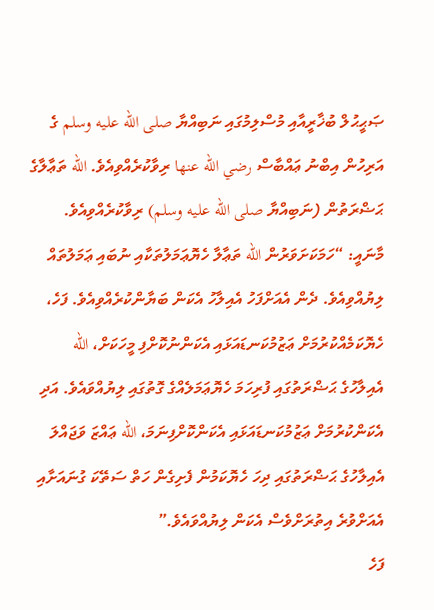ޞަޙީޙުލް ބުޚާރީއާއި މުސްލިމުގައި ނަބިއްޔާ صلى الله عليه وسلم ގެ އަރިހުން އިބްނު ޢައްބާސް رضي الله عنها ރިވާކުރެއްވިއެވެ. الله ތަޢާލާގެ ޙަޟްރަތުން (ނަބިއްޔާ صلى الله عليه وسلم) ރިވާކުރެއްވިއެވެ.
މާނައީ: “ހަމަކަށަވަރުން الله ތަޢާލާ ހެޔޮޢަމަލުތަކާއި ނުބައި ޢަމަލުތައް ލިޔުއްވިއެވެ. ދެން އެއަށްފަހު އެއިލާހު އެކަން ބަޔާންކުރެއްވިއެވެ. ފަހެ، ހެޔޮކަމެއްކުރުމަށް ޢަޒުމުކަނޑައަޅައި އެކަންނުކޮށްފި މީހަކަށް، الله އެއިލާހުގެ ޙަޟްރަތުގައި ފުރިހަމަ ހެޔޮޢަމަލެއްގެ ގޮތުގައި ލިޔުއްވައެވެ. އަދި އެކަންކުރުމަށް ޢަޒުމުކަނޑައަޅައި އެކަންކޮށްފިނަމަ، الله ޢައްޒަ ވަޖައްލަ އެއިލާހުގެ ޙަޟްރަތުގައި ދިހަ ހެޔޮކަމުން ފެށިގެން ހަތް ސަތޭކަ ގުނައަށާއި އެއަށްވުރެ އިތުރަށްވެސް އެކަން ލިޔުއްވައެވެ.”
ފަހެ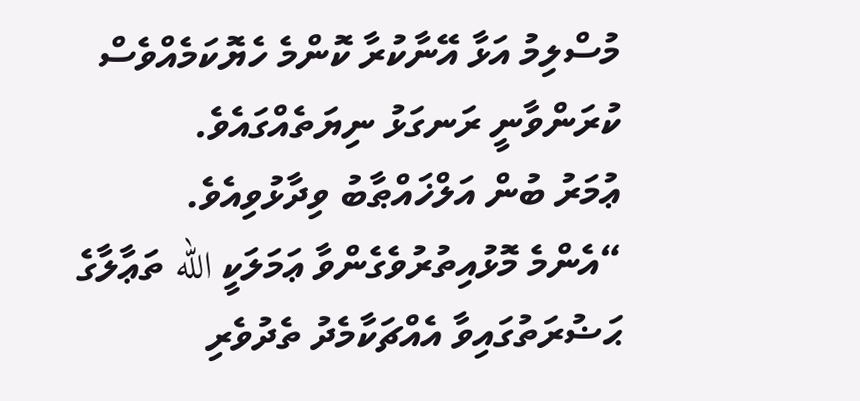މުސްލިމު އަޅާ އޭނާކުރާ ކޮންމެ ހެޔޮކަމެއްވެސް ކުރަންވާނީ ރަނގަޅު ނިޔަތެއްގައެވެ.
ޢުމަރު ބުން އަލްޚައްޠާބު ވިދާޅުވިއެވެ.
“އެންމެ މޮޅުއިތުރުވެގެންވާ ޢަމަލަކީ الله ތަޢާލާގެ ޙަޟުރަތުގައިވާ އެއްޗަކާމެދު ތެދުވެރި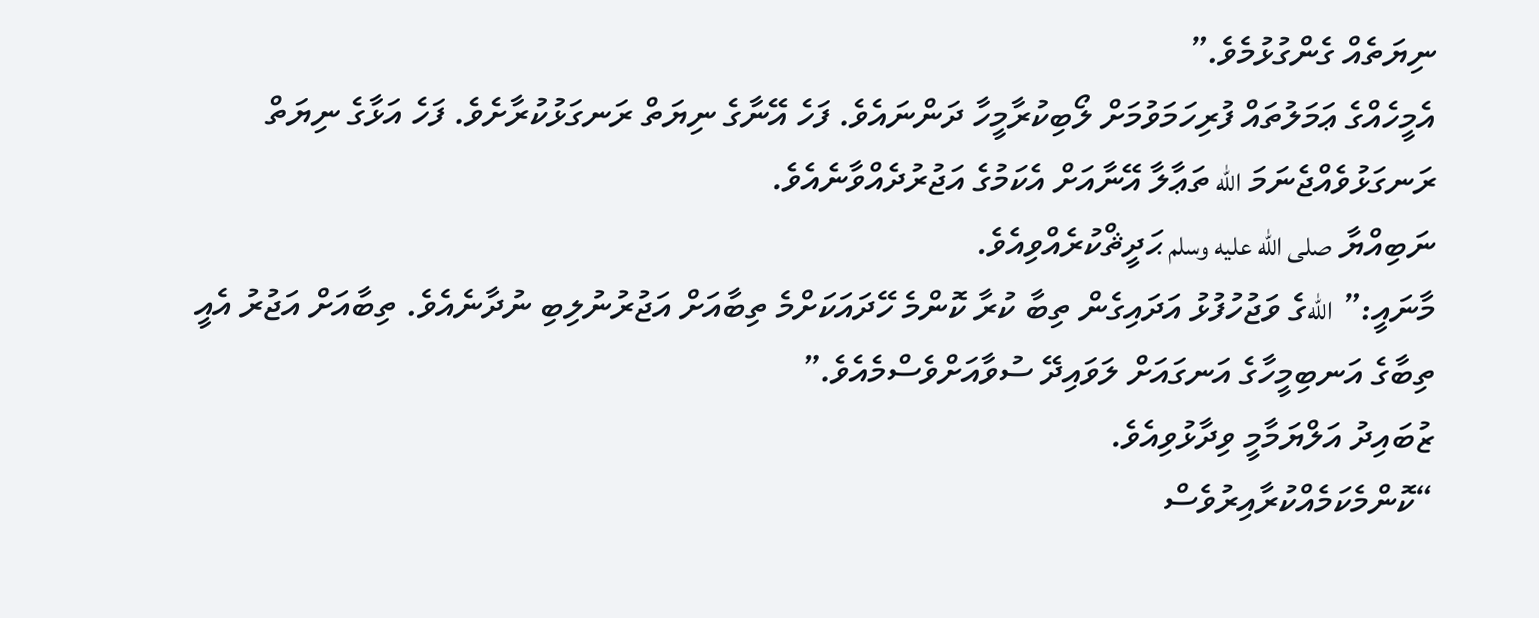ނިޔަތެއް ގެންގުޅުމެވެ.”
އެމީހެއްގެ ޢަމަލުތައް ފުރިހަމަވުމަށް ލޯބިކުރާމީހާ ދަންނައެވެ. ފަހެ އޭނާގެ ނިޔަތް ރަނގަޅުކުރާށެވެ. ފަހެ އަޅާގެ ނިޔަތް ރަނގަޅުވެއްޖެނަމަ الله ތަޢާލާ އޭނާއަށް އެކަމުގެ އަޖުރުދެއްވާނެއެވެ.
ނަބިއްޔާ صلى الله عليه وسلم ޙަދީޘްކުރެއްވިއެވެ.
މާނައީ:” اللهގެ ވަޖުހުފުޅު އަދައިގެން ތިބާ ކުރާ ކޮންމެ ހޭދައަކަށްމެ ތިބާއަށް އަޖުރުނުލިބި ނުދާނެއެވެ. ތިބާއަށް އަޖުރު އެއީ ތިބާގެ އަނބިމީހާގެ އަނގައަށް ލަވައިދޭ ސުވާއަށްވެސްމެއެވެ.”
ޒުބައިދު އަލްޔަމާމީ ވިދާޅުވިއެވެ.
“ކޮންމެކަމެއްކުރާއިރުވެސް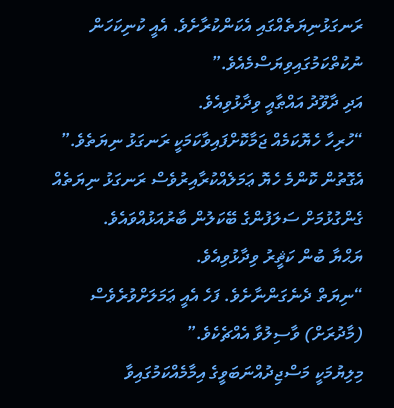ރަނގަޅުނިޔަތެއްގައި އެކަންކުރާށެވެ. އެއީ ކުނިކަހަން ނުކުތްކަމުގައިވިޔަސްމެއެވެ.”
އަދި ދާވޫދު އައްޠާއީ ވިދާޅުވިއެވެ.
“ހުރިހާ ހެޔޮކަމެއް ޖަމާކޮށްފައިވާކަމަކީ ރަނގަޅު ނިޔަތެވެ.”
އެގޮތުން ކޮންމެ ހެޔޮ ޢަމަލެއްކުރާއިރުވެސް ރަނގަޅު ނިޔަތެއް ގެންގުޅުމަށް ސަލަފުންގެ ބޭކަލުން ބާރުއަޅުއްވައެވެ.
ޔަޙްޔާ ބުން ކަޘީރު ވިދާޅުވިއެވެ.
“ނިޔަތް ދެނެގަންނާށެވެ. ފަހެ އެއީ ޢަމަލަށްވުރެވެސް (މާދުރަށް) ވާސިލުވާ އެއްޗެކެވެ.”
މިލިޔުމަކީ މަސްޖިދުއްނަބަވީގެ އިމާމެއްކަމުގައިވާ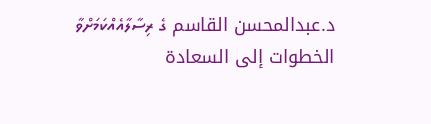د.عبدالمحسن القاسم ގެ ރިސާލާއެއްކަމަށްވާ الخطوات إلى السعادة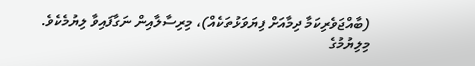(ބާއްޖަވެރިކަމާ ދިމާއަށް ފިޔަވަޅުތަކެއް)، މިރިސާލާއިން ނަގާފައިވާ ލިޔުމެކެވެ.
މިލިޔުމުގެ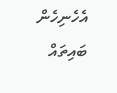އެހެނިހެން ބައިތައް